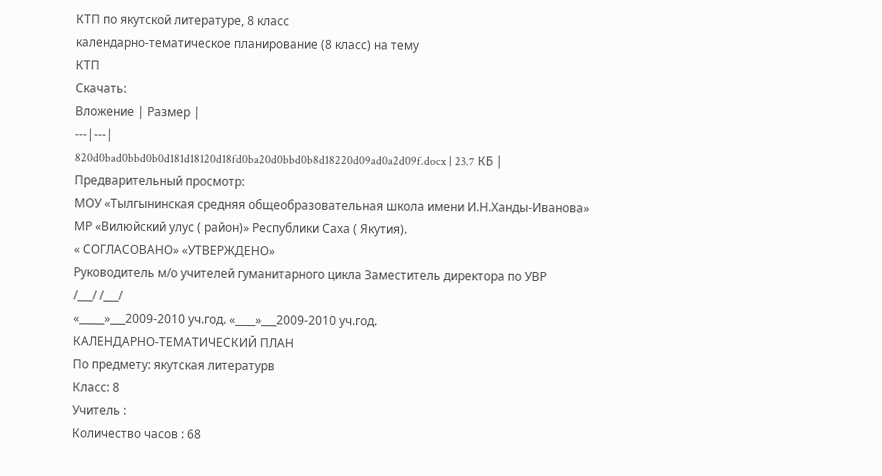КТП по якутской литературе, 8 класс
календарно-тематическое планирование (8 класс) на тему
КТП
Скачать:
Вложение | Размер |
---|---|
820d0bad0bbd0b0d181d18120d18fd0ba20d0bbd0b8d18220d09ad0a2d09f.docx | 23.7 КБ |
Предварительный просмотр:
МОУ «Тылгынинская средняя общеобразовательная школа имени И.Н.Ханды-Иванова»
МР «Вилюйский улус ( район)» Республики Саха ( Якутия).
« СОГЛАСОВАНО» «УТВЕРЖДЕНО»
Руководитель м/о учителей гуманитарного цикла Заместитель директора по УВР
/___/ /___/
«_____»___2009-2010 уч.год. «____»___2009-2010 уч.год.
КАЛЕНДАРНО-ТЕМАТИЧЕСКИЙ ПЛАН
По предмету: якутская литературв
Класс: 8
Учитель :
Количество часов : 68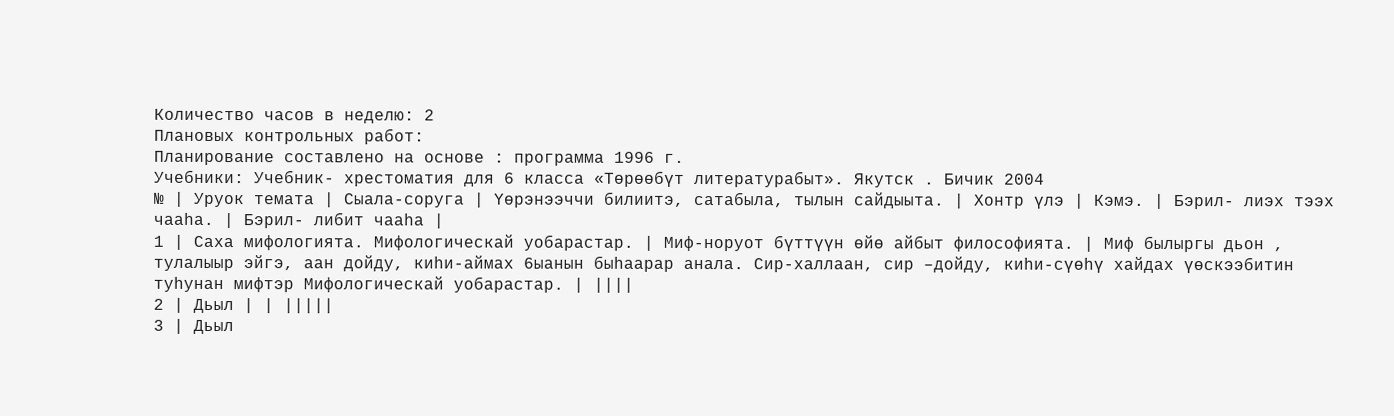Количество часов в неделю: 2
Плановых контрольных работ:
Планирование составлено на основе : программа 1996 г.
Учебники: Учебник- хрестоматия для 6 класса «Төрөөбүт литературабыт». Якутск . Бичик 2004
№ | Уруок темата | Сыала-соруга | Үөрэнээччи билиитэ, сатабыла, тылын сайдыыта. | Хонтр үлэ | Кэмэ. | Бэрил- лиэх тээх чааһа. | Бэрил- либит чааһа |
1 | Саха мифологията. Мифологическай уобарастар. | Миф-норуот бүттүүн өйө айбыт философията. | Миф былыргы дьон , тулалыыр эйгэ, аан дойду, киһи-аймах 6ыанын быһаарар анала. Сир-халлаан, сир –дойду, киһи-сүөһү хайдах үөскээбитин туһунан мифтэр Мифологическай уобарастар. | ||||
2 | Дьыл | | |||||
3 | Дьыл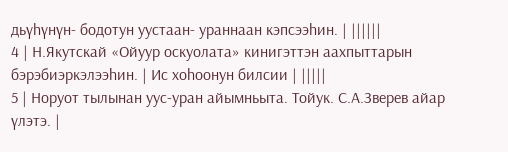дьүһүнүн- бодотун уустаан- ураннаан кэпсээһин. | ||||||
4 | Н.Якутскай «Ойуур оскуолата» кинигэттэн аахпыттарын бэрэбиэркэлээһин. | Ис хоһоонун билсии | |||||
5 | Норуот тылынан уус-уран айымньыта. Тойук. С.А.Зверев айар үлэтэ. |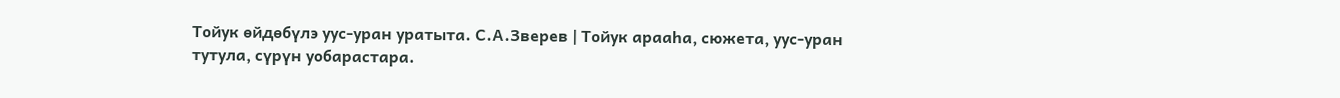Тойук өйдөбүлэ уус-уран уратыта. С.А.Зверев | Тойук арааһа, сюжета, уус-уран тутула, сүрүн уобарастара.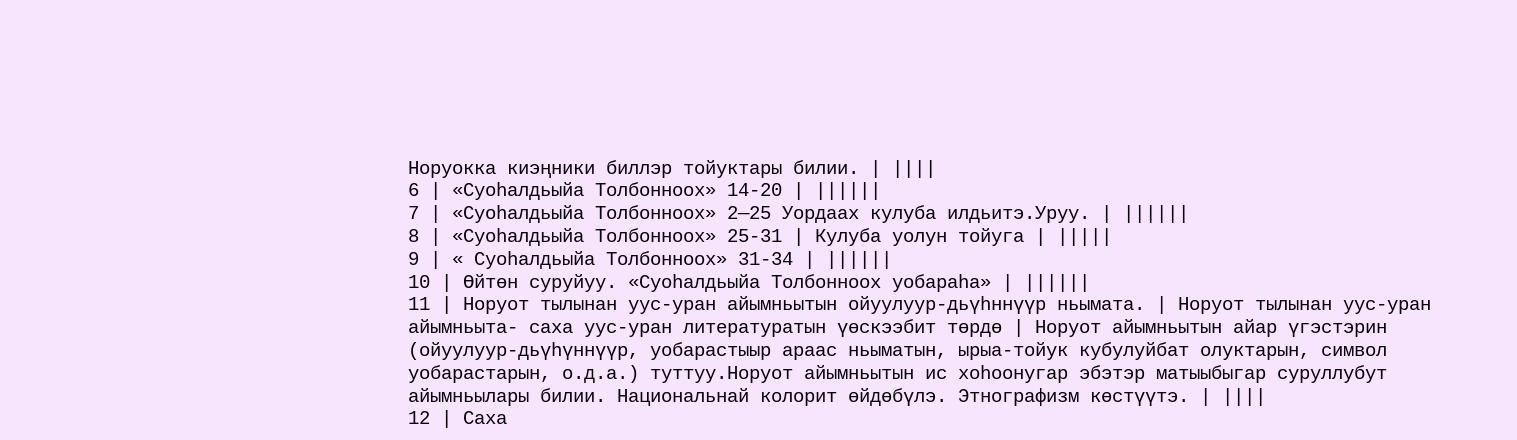Норуокка киэңники биллэр тойуктары билии. | ||||
6 | «Суоһалдьыйа Толбонноох» 14-20 | ||||||
7 | «Суоһалдьыйа Толбонноох» 2—25 Уордаах кулуба илдьитэ.Уруу. | ||||||
8 | «Суоһалдьыйа Толбонноох» 25-31 | Кулуба уолун тойуга | |||||
9 | « Суоһалдьыйа Толбонноох» 31-34 | ||||||
10 | Өйтөн суруйуу. «Суоһалдьыйа Толбонноох уобараһа» | ||||||
11 | Норуот тылынан уус-уран айымньытын ойуулуур-дьүһннүүр ньымата. | Норуот тылынан уус-уран айымньыта- саха уус-уран литературатын үөскээбит төрдө | Норуот айымньытын айар үгэстэрин (ойуулуур-дьүһүннүүр, уобарастыыр араас ньыматын, ырыа-тойук кубулуйбат олуктарын, символ уобарастарын, о.д.а.) туттуу.Норуот айымньытын ис хоһоонугар эбэтэр матыыбыгар суруллубут айымньылары билии. Национальнай колорит өйдөбүлэ. Этнографизм көстүүтэ. | ||||
12 | Саха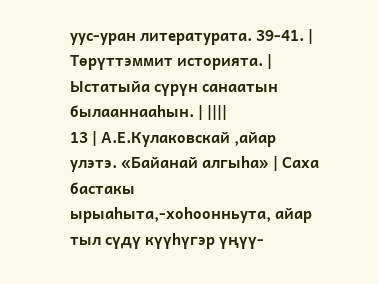уус-уран литературата. 39-41. | Төрүттэммит историята. | Ыстатыйа сүрүн санаатын былааннааһын. | ||||
13 | А.Е.Кулаковскай ,айар улэтэ. «Байанай алгыһа» | Саха бастакы ырыаһыта,-хоһоонньута, айар тыл сүдү күүһүгэр үңүү-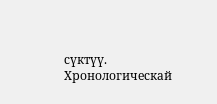сүктүү. Хронологическай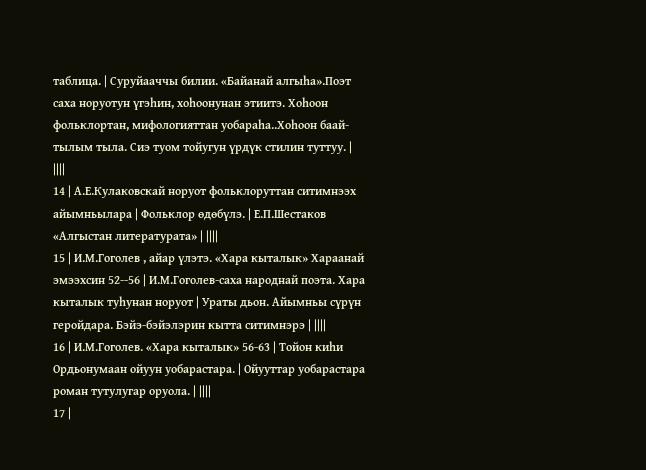таблица. | Суруйааччы билии. «Байанай алгыһа».Поэт саха норуотун үгэһин, хоһоонунан этиитэ. Хоһоон фольклортан, мифологияттан уобараһа..Хоһоон баай-тылым тыла. Сиэ туом тойугун үрдүк стилин туттуу. | ||||
14 | А.Е.Кулаковскай норуот фольклоруттан ситимнээх айымньылара | Фольклор өдөбүлэ. | Е.П.Шестаков «Алгыстан литературата» | ||||
15 | И.М.Гоголев , айар үлэтэ. «Хара кыталык» Хараанай эмээхсин 52--56 | И.М.Гоголев-саха народнай поэта. Хара кыталык туһунан норуот | Ураты дьон. Айымньы сүрүн геройдара. Бэйэ-бэйэлэрин кытта ситимнэрэ | ||||
16 | И.М.Гоголев. «Хара кыталык» 56-63 | Тойон киһи Ордьонумаан ойуун уобарастара. | Ойууттар уобарастара роман тутулугар оруола. | ||||
17 |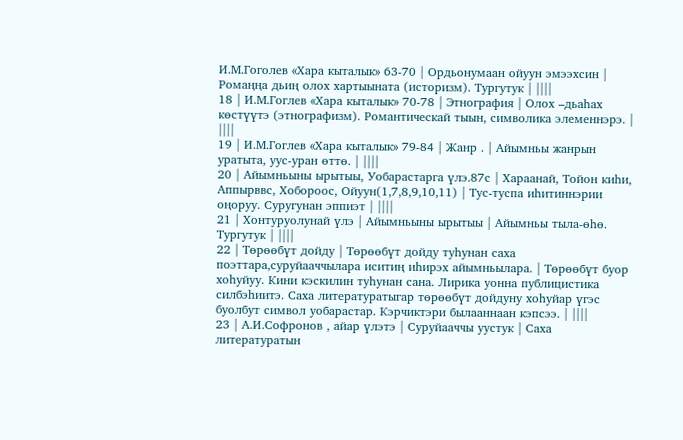И.М.Гоголев «Хара кыталык» 63-70 | Ордьонумаан ойуун эмээхсин | Ромаңңа дьиң олох хартыыната (историзм). Тургутук | ||||
18 | И.М.Гоглев «Хара кыталык» 70-78 | Этнография | Олох –дьаһах көстүүтэ (этнографизм). Романтическай тыын, символика элеменнэрэ. | ||||
19 | И.М.Гоглев «Хара кыталык» 79-84 | Жанр . | Айымньы жанрын уратыта, уус-уран өттө. | ||||
20 | Айымньыны ырытыы, Уобарастарга үлэ.87с | Хараанай, Тойон киһи, Аппырввс, Хобороос, Ойуун(1,7,8,9,10,11) | Тус-туспа иһитиннэрии оңоруу. Суругунан эппиэт | ||||
21 | Хонтуруолунай үлэ | Айымньыны ырытыы | Айымньы тыла-өһө. Тургутук | ||||
22 | Төрөөбүт дойду | Төрөөбүт дойду туһунан саха поэттара,суруйааччылара иситиң иһирэх айымньылара. | Төрөөбүт буор хоһуйуу. Кини кэскилин туһунан сана. Лирика уонна публицистика силбэһиитэ. Саха литературатыгар төрөөбүт дойдуну хоһуйар үгэс буолбут символ уобарастар. Кэрчиктэри былааннаан кэпсээ. | ||||
23 | А.И.Софронов , айар үлэтэ | Суруйааччы уустук | Саха литературатын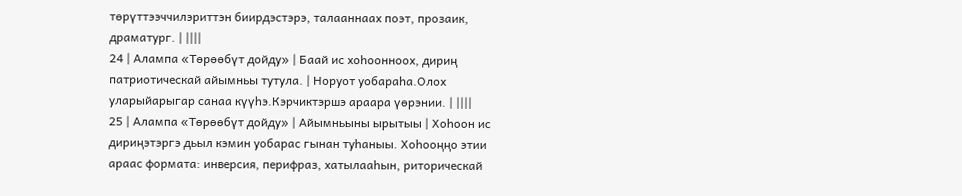төрүттээччилэриттэн биирдэстэрэ, талааннаах поэт, прозаик, драматург. | ||||
24 | Алампа «Төрөөбүт дойду» | Баай ис хоһоонноох, дириң патриотическай айымньы тутула. | Норуот уобараһа.Олох уларыйарыгар санаа күүһэ.Кэрчиктэршэ араара үөрэнии. | ||||
25 | Алампа «Төрөөбүт дойду» | Айымньыны ырытыы | Хоһоон ис дириңэтэргэ дьыл кэмин уобарас гынан туһаныы. Хоһооңңо этии араас формата: инверсия, перифраз, хатылааһын, риторическай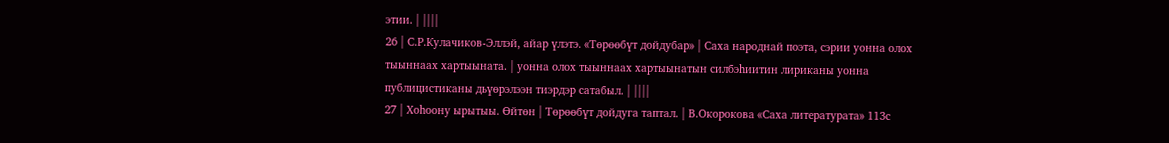этии. | ||||
26 | С.Р.Кулачиков-Эллэй, айар үлэтэ. «Төрөөбүт дойдубар» | Саха народнай поэта, сэрии уонна олох тыыннаах хартыыната. | уонна олох тыыннаах хартыынатын силбэһиитин лириканы уонна публицистиканы дьүөрэлээн тиэрдэр сатабыл. | ||||
27 | Хоһоону ырытыы. Өйтөн | Төрөөбүт дойдуга таптал. | В.Окорокова «Саха литературата» 113с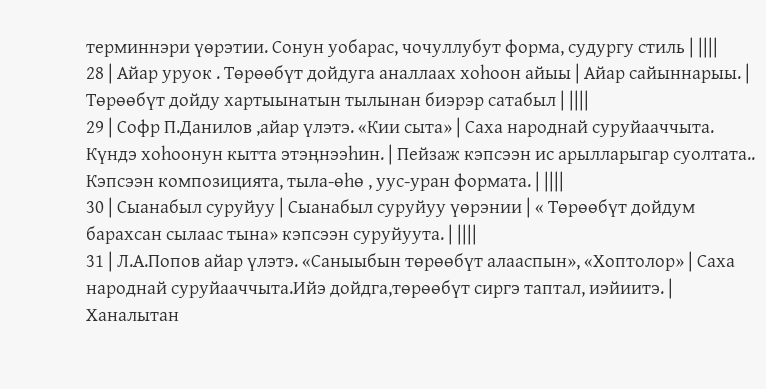терминнэри үөрэтии. Сонун уобарас, чочуллубут форма, судургу стиль | ||||
28 | Айар уруок . Төрөөбүт дойдуга аналлаах хоһоон айыы | Айар сайыннарыы. | Төрөөбүт дойду хартыынатын тылынан биэрэр сатабыл | ||||
29 | Софр П.Данилов ,айар үлэтэ. «Кии сыта» | Саха народнай суруйааччыта. Күндэ хоһоонун кытта этэңнээһин. | Пейзаж кэпсээн ис арылларыгар суолтата.. Кэпсээн композицията, тыла-өһө , уус-уран формата. | ||||
30 | Сыанабыл суруйуу | Сыанабыл суруйуу үөрэнии | « Төрөөбүт дойдум барахсан сылаас тына» кэпсээн суруйуута. | ||||
31 | Л.А.Попов айар үлэтэ. «Саныыбын төрөөбүт алааспын», «Хоптолор» | Саха народнай суруйааччыта.Ийэ дойдга,төрөөбүт сиргэ таптал, иэйиитэ. | Ханалытан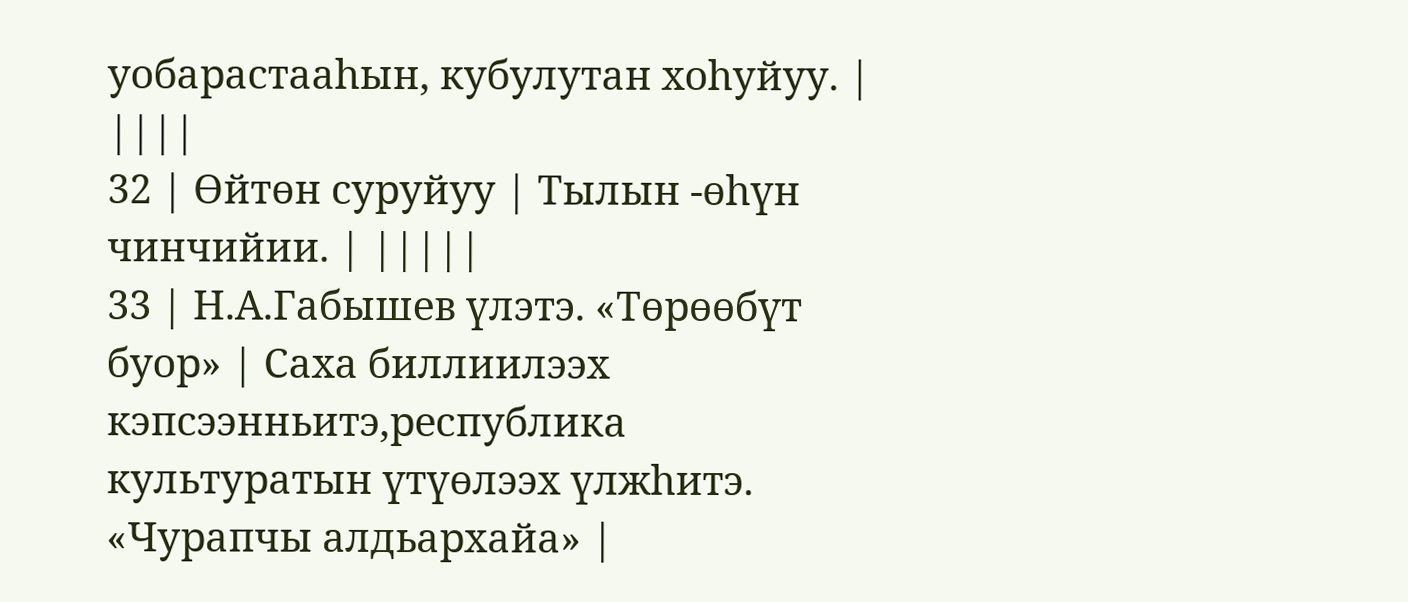уобарастааһын, кубулутан хоһуйуу. | ||||
32 | Өйтөн суруйуу | Тылын -өһүн чинчийии. | |||||
33 | Н.А.Габышев үлэтэ. «Төрөөбүт буор» | Саха биллиилээх кэпсээнньитэ,республика культуратын үтүөлээх үлжһитэ. «Чурапчы алдьархайа» |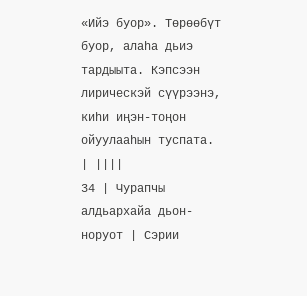«Ийэ буор». Төрөөбүт буор, алаһа дьиэ тардыыта. Кэпсээн лирическэй сүүрээнэ, киһи иңэн-тоңон ойуулааһын туспата. | ||||
34 | Чурапчы алдьархайа дьон-норуот | Сэрии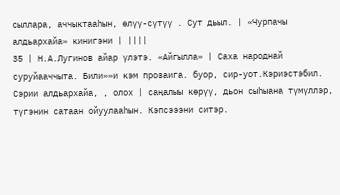сыллара, аччыктааһын, өлүү-сүтүү . Сут дьыл. | «Чурпачы алдьархайа» кинигэни | ||||
35 | Н.А.Лугинов айар үлэтэ. «Айгылла» | Саха народнай суруйааччыта. Били»»и кэм прозаига. буор, сир-уот.Кэриэстэбил. Сэрии алдьархайа, , олох | саңалыы көрүү, дьон сыһыана түмүллэр, түгэнин сатаан ойуулааһын. Кэпсэээни ситэр.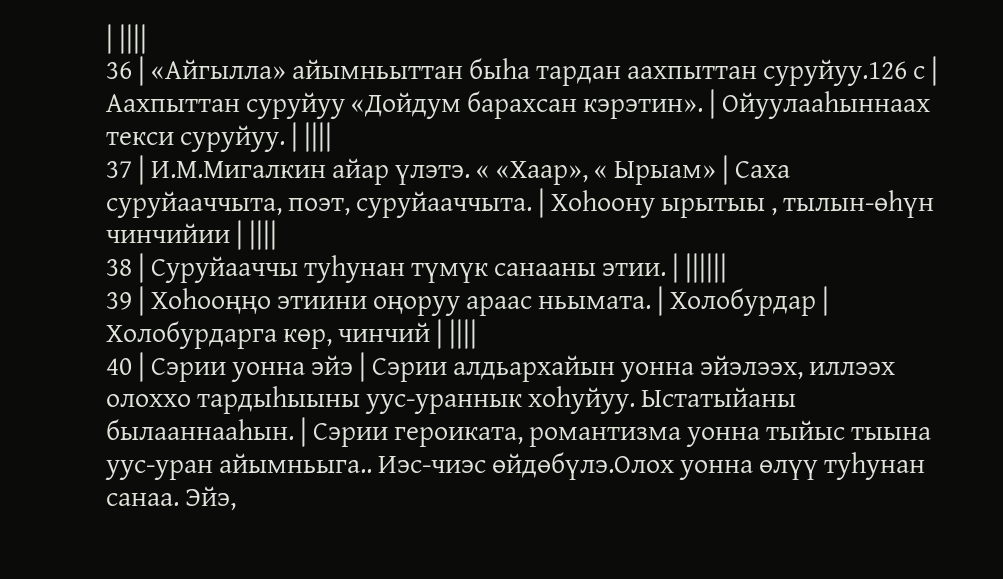| ||||
36 | «Айгылла» айымньыттан быһа тардан аахпыттан суруйуу.126 с | Аахпыттан суруйуу «Дойдум барахсан кэрэтин». | Ойуулааһыннаах текси суруйуу. | ||||
37 | И.М.Мигалкин айар үлэтэ. « «Хаар», « Ырыам» | Саха суруйааччыта, поэт, суруйааччыта. | Хоһоону ырытыы , тылын-өһүн чинчийии | ||||
38 | Суруйааччы туһунан түмүк санааны этии. | ||||||
39 | Хоһооңңо этиини оңоруу араас ньымата. | Холобурдар | Холобурдарга көр, чинчий | ||||
40 | Сэрии уонна эйэ | Сэрии алдьархайын уонна эйэлээх, иллээх олоххо тардыһыыны уус-ураннык хоһуйуу. Ыстатыйаны былааннааһын. | Сэрии героиката, романтизма уонна тыйыс тыына уус-уран айымньыга.. Иэс-чиэс өйдөбүлэ.Олох уонна өлүү туһунан санаа. Эйэ,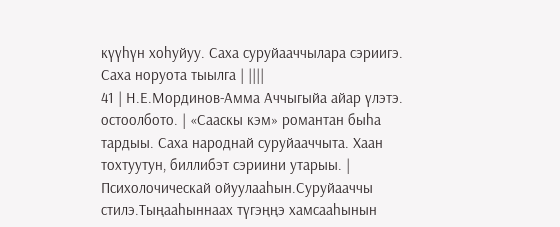күүһүн хоһуйуу. Саха суруйааччылара сэриигэ. Саха норуота тыылга | ||||
41 | Н.Е.Мординов-Амма Аччыгыйа айар үлэтэ. остоолбото. | «Сааскы кэм» романтан быһа тардыы. Саха народнай суруйааччыта. Хаан тохтуутун, биллибэт сэриини утарыы. | Психолочическай ойуулааһын.Суруйааччы стилэ.Тыңааһыннаах түгэңңэ хамсааһынын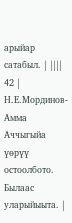арыйар сатабыл. | ||||
42 | Н.Е.Мординов-Амма Аччыгыйа үөрүү остоолбото. Былаас уларыйыыта. |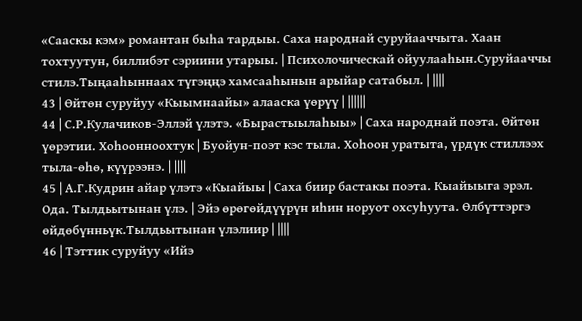«Сааскы кэм» романтан быһа тардыы. Саха народнай суруйааччыта. Хаан тохтуутун, биллибэт сэриини утарыы. | Психолочическай ойуулааһын.Суруйааччы стилэ.Тыңааһыннаах түгэңңэ хамсааһынын арыйар сатабыл. | ||||
43 | Өйтөн суруйуу «Кыымнаайы» алааска үөрүү | ||||||
44 | С.Р.Кулачиков-Эллэй үлэтэ. «Бырастыылаһыы» | Саха народнай поэта. Өйтөн үөрэтии. Хоһоонноохтук | Буойун-поэт кэс тыла. Хоһоон уратыта, үрдүк стиллээх тыла-өһө, күүрээнэ. | ||||
45 | А.Г.Кудрин айар үлэтэ «Кыайыы | Саха биир бастакы поэта. Кыайыыга эрэл. Ода. Тылдьытынан үлэ. | Эйэ өрөгөйдүүрүн иһин норуот охсуһуута. Өлбүттэргэ өйдөбүнньүк.Тылдьытынан үлэлиир | ||||
46 | Тэттик суруйуу «Ийэ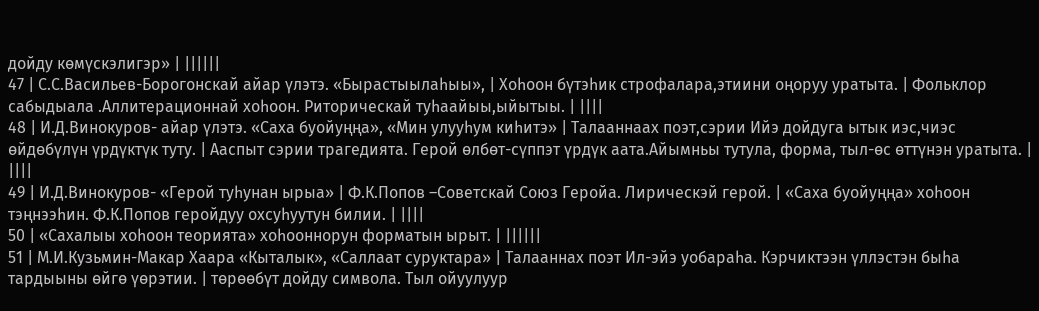дойду көмүскэлигэр» | ||||||
47 | С.С.Васильев-Борогонскай айар үлэтэ. «Бырастыылаһыы», | Хоһоон бүтэһик строфалара,этиини оңоруу уратыта. | Фольклор сабыдыала .Аллитерационнай хоһоон. Риторическай туһаайыы,ыйытыы. | ||||
48 | И.Д.Винокуров- айар үлэтэ. «Саха буойуңңа», «Мин улууһум киһитэ» | Талааннаах поэт,сэрии Ийэ дойдуга ытык иэс,чиэс өйдөбүлүн үрдүктүк туту. | Ааспыт сэрии трагедията. Герой өлбөт-сүппэт үрдүк аата.Айымньы тутула, форма, тыл-өс өттүнэн уратыта. | ||||
49 | И.Д.Винокуров- «Герой туһунан ырыа» | Ф.К.Попов –Советскай Союз Геройа. Лирическэй герой. | «Саха буойуңңа» хоһоон тэңнээһин. Ф.К.Попов геройдуу охсуһуутун билии. | ||||
50 | «Сахалыы хоһоон теорията» хоһооннорун форматын ырыт. | ||||||
51 | М.И.Кузьмин-Макар Хаара «Кыталык», «Саллаат суруктара» | Талааннах поэт Ил-эйэ уобараһа. Кэрчиктээн үллэстэн быһа тардыыны өйгө үөрэтии. | төрөөбүт дойду символа. Тыл ойуулуур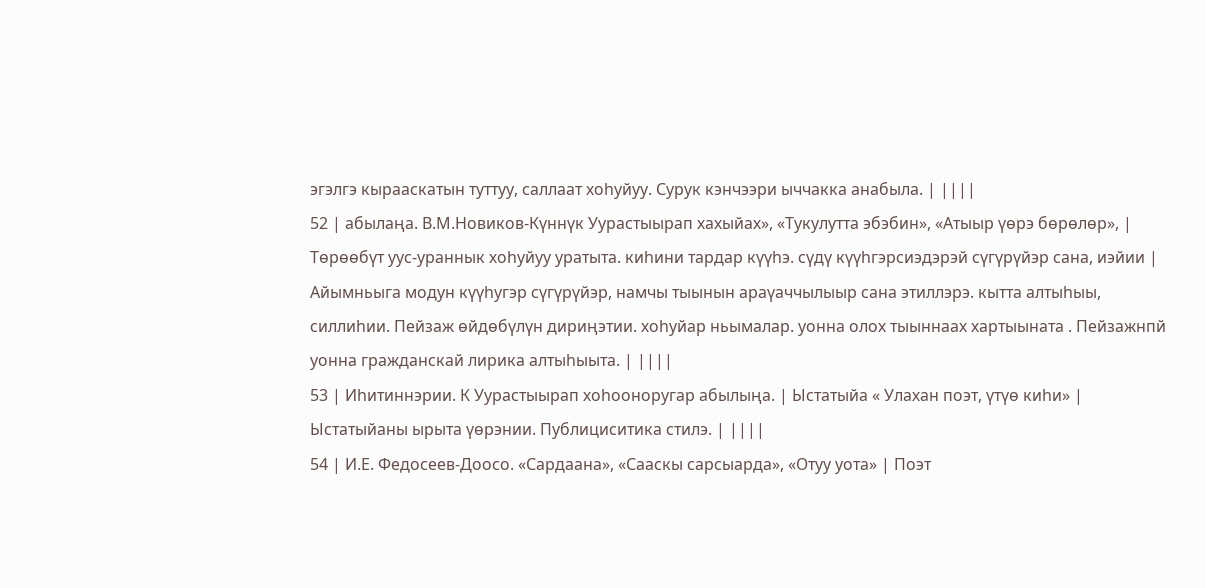эгэлгэ кырааскатын туттуу, саллаат хоһуйуу. Сурук кэнчээри ыччакка анабыла. | ||||
52 | абылаңа. В.М.Новиков-Күннүк Уурастыырап хахыйах», «Тукулутта эбэбин», «Атыыр үөрэ бөрөлөр», | Төрөөбүт уус-ураннык хоһуйуу уратыта. киһини тардар күүһэ. сүдү күүһгэрсиэдэрэй сүгүрүйэр сана, иэйии | Айымньыга модун күүһугэр сүгүрүйэр, намчы тыынын араүаччылыыр сана этиллэрэ. кытта алтыһыы, силлиһии. Пейзаж өйдөбүлүн дириңэтии. хоһуйар ньымалар. уонна олох тыыннаах хартыыната . Пейзажнпй уонна гражданскай лирика алтыһыыта. | ||||
53 | Иһитиннэрии. К Уурастыырап хоһооноругар абылыңа. | Ыстатыйа « Улахан поэт, үтүө киһи» | Ыстатыйаны ырыта үөрэнии. Публициситика стилэ. | ||||
54 | И.Е. Федосеев-Доосо. «Сардаана», «Сааскы сарсыарда», «Отуу уота» | Поэт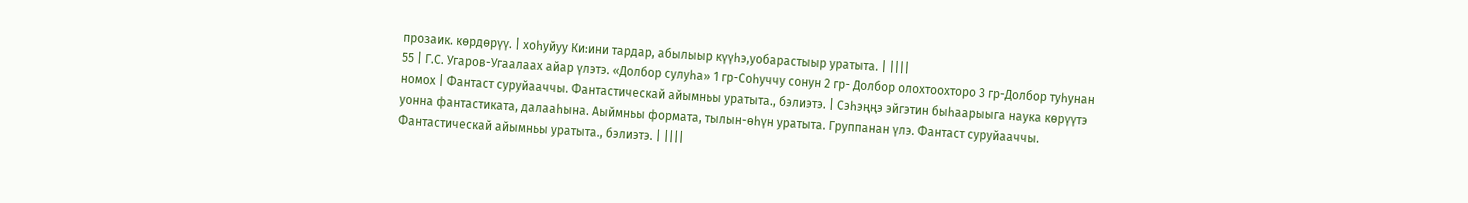прозаик. көрдөрүү. | хоһуйуу Ки:ини тардар, абылыыр күүһэ,уобарастыыр уратыта. | ||||
55 | Г.С. Угаров-Угаалаах айар үлэтэ. «Долбор сулуһа» 1 гр-Соһуччу сонун 2 гр- Долбор олохтоохторо 3 гр-Долбор туһунан номох | Фантаст суруйааччы. Фантастическай айымньы уратыта., бэлиэтэ. | Сэһэңңэ эйгэтин быһаарыыга наука көрүүтэ уонна фантастиката, далааһына. Аыймньы формата, тылын-өһүн уратыта. Группанан үлэ. Фантаст суруйааччы. Фантастическай айымньы уратыта., бэлиэтэ. | ||||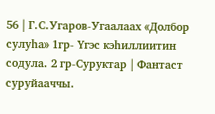56 | Г.С.Угаров-Угаалаах «Долбор сулуһа» 1гр- Үгэс кэһиллиитин содула. 2 гр-Суруктар | Фантаст суруйааччы.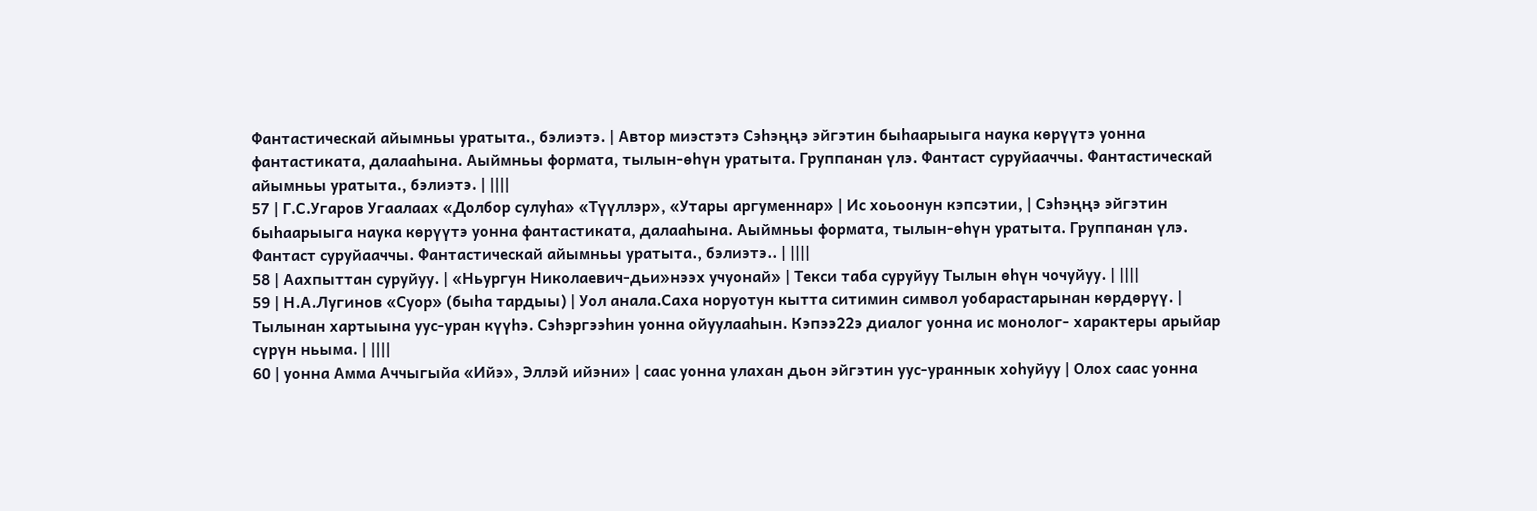Фантастическай айымньы уратыта., бэлиэтэ. | Автор миэстэтэ Сэһэңңэ эйгэтин быһаарыыга наука көрүүтэ уонна фантастиката, далааһына. Аыймньы формата, тылын-өһүн уратыта. Группанан үлэ. Фантаст суруйааччы. Фантастическай айымньы уратыта., бэлиэтэ. | ||||
57 | Г.С.Угаров Угаалаах «Долбор сулуһа» «Түүллэр», «Утары аргуменнар» | Ис хоьоонун кэпсэтии, | Сэһэңңэ эйгэтин быһаарыыга наука көрүүтэ уонна фантастиката, далааһына. Аыймньы формата, тылын-өһүн уратыта. Группанан үлэ. Фантаст суруйааччы. Фантастическай айымньы уратыта., бэлиэтэ.. | ||||
58 | Аахпыттан суруйуу. | «Ньургун Николаевич-дьи»нээх учуонай» | Текси таба суруйуу Тылын өһүн чочуйуу. | ||||
59 | Н.А.Лугинов «Суор» (быһа тардыы) | Уол анала.Саха норуотун кытта ситимин символ уобарастарынан көрдөрүү. | Тылынан хартыына уус-уран күүһэ. Сэһэргээһин уонна ойуулааһын. Кэпээ22э диалог уонна ис монолог- характеры арыйар сүрүн ньыма. | ||||
60 | уонна Амма Аччыгыйа «Ийэ», Эллэй ийэни» | саас уонна улахан дьон эйгэтин уус-ураннык хоһуйуу | Олох саас уонна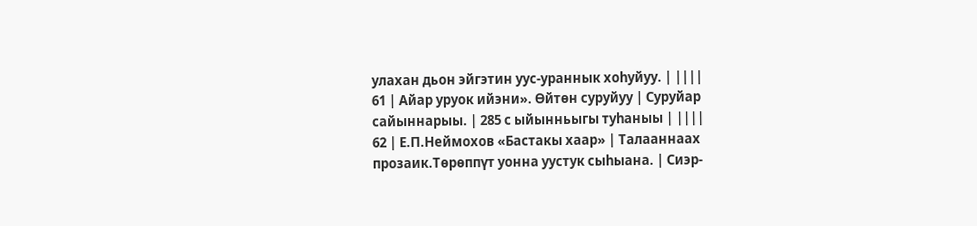улахан дьон эйгэтин уус-ураннык хоһуйуу. | ||||
61 | Айар уруок ийэни». Өйтөн суруйуу | Суруйар сайыннарыы. | 285 с ыйынньыгы туһаныы | ||||
62 | Е.П.Неймохов «Бастакы хаар» | Талааннаах прозаик.Төрөппүт уонна уустук сыһыана. | Сиэр-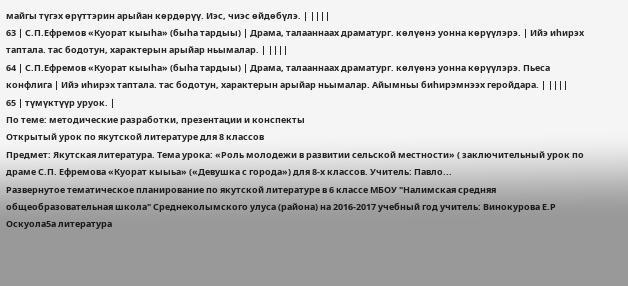майгы түгэх өрүттэрин арыйан көрдөрүү. Иэс, чиэс өйдөбүлэ. | ||||
63 | С.П.Ефремов «Куорат кыыһа» (быһа тардыы) | Драма, талааннаах драматург. көлүөнэ уонна көрүүлэрэ. | Ийэ иһирэх таптала. тас бодотун, характерын арыйар ньымалар. | ||||
64 | С.П.Ефремов «Куорат кыыһа» (быһа тардыы) | Драма, талааннаах драматург. көлүөнэ уонна көрүүлэрэ. Пьеса конфлига | Ийэ иһирэх таптала. тас бодотун, характерын арыйар ньымалар. Айымньы биһирэмнээх геройдара. | ||||
65 | түмүктүүр уруок. |
По теме: методические разработки, презентации и конспекты
Открытый урок по якутской литературе для 8 классов
Предмет: Якутская литература. Тема урока: «Роль молодежи в развитии сельской местности» ( заключительный урок по драме С.П. Ефремова «Куорат кыыьа» («Девушка с города») для 8-х классов. Учитель: Павло...
Развернутое тематическое планирование по якутской литературе в 6 классе МБОУ "Налимская средняя общеобразовательная школа" Среднеколымского улуса (района) на 2016-2017 учебный год учитель: Винокурова Е.Р
Оскуола5а литература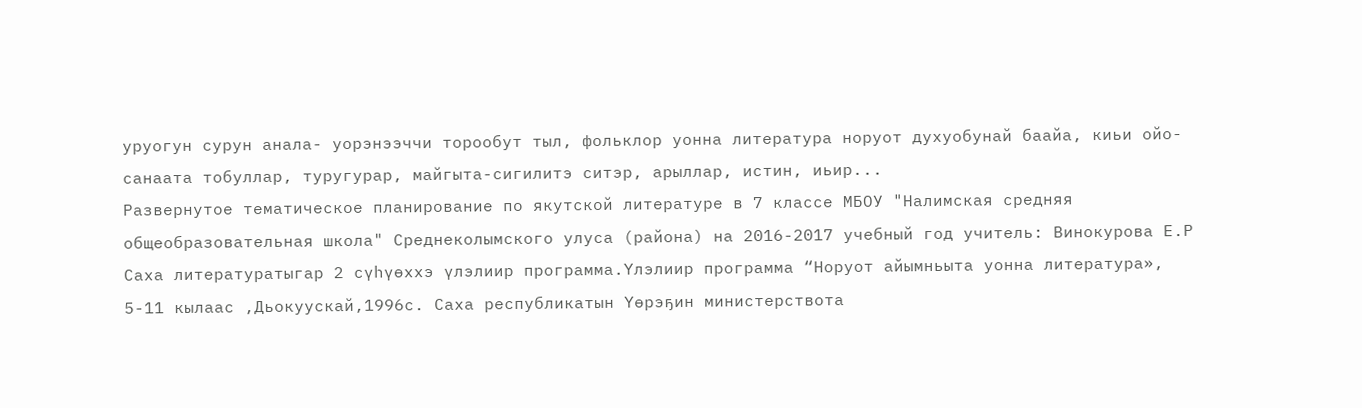уруогун сурун анала- уорэнээччи торообут тыл, фольклор уонна литература норуот духуобунай баайа, киьи ойо-санаата тобуллар, туругурар, майгыта-сигилитэ ситэр, арыллар, истин, иьир...
Развернутое тематическое планирование по якутской литературе в 7 классе МБОУ "Налимская средняя общеобразовательная школа" Среднеколымского улуса (района) на 2016-2017 учебный год учитель: Винокурова Е.Р
Саха литературатыгар 2 сүһүөххэ үлэлиир программа.Үлэлиир программа “Норуот айымньыта уонна литература», 5-11 кылаас ,Дьокуускай,1996с. Саха республикатын Үөрэҕин министерствота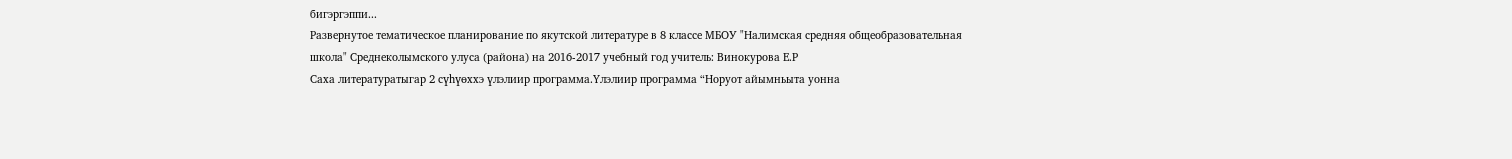бигэргэппи...
Развернутое тематическое планирование по якутской литературе в 8 классе МБОУ "Налимская средняя общеобразовательная школа" Среднеколымского улуса (района) на 2016-2017 учебный год учитель: Винокурова Е.Р
Саха литературатыгар 2 сүһүөххэ үлэлиир программа.Үлэлиир программа “Норуот айымньыта уонна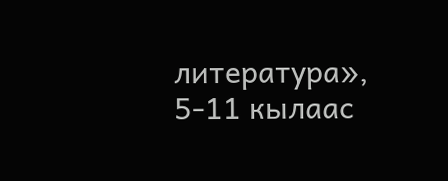литература», 5-11 кылаас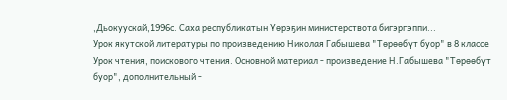,Дьокуускай,1996с. Саха республикатын Үөрэҕин министерствота бигэргэппи...
Урок якутской литературы по произведению Николая Габышева "Төрөөбүт буор" в 8 классе
Урок чтения, поискового чтения. Основной материал - произведение Н.Габышева "Төрөөбүт буор", дополнительный -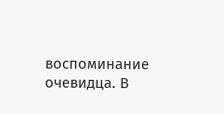воспоминание очевидца. В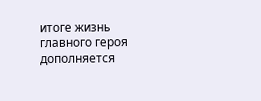итоге жизнь главного героя дополняется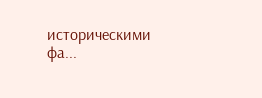историческими фа...